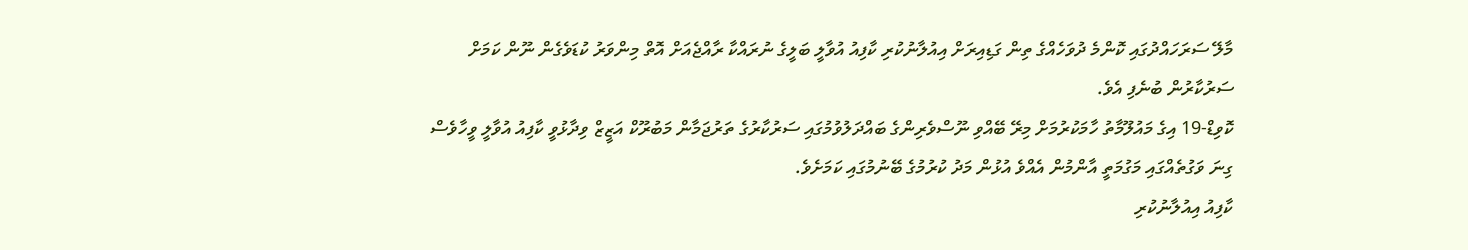މާލޭ ސަރަހައްދުގައި ކޮންމެ ދުވަހެއްގެ ތިން ގަޑިއިރަށް އިއުލާނުކުރި ކާފިއު އުވާލީ ބަލީގެ ނުރައްކާ ރާއްޖެއަށް އޮތް މިންވަރު ކުޑަވެގެން ނޫން ކަމަށް ސަރުކާރުން ބުނެފި އެވެ.
ކޮވިޑް-19 އިގެ މައުލޫމާތު ހާމަކުރުމަށް މިރޭ ބޭއްވި ނޫސްވެރިންގެ ބައްދަލުވުމުގައި ސަރުކާރުގެ ތަރުޖަމާން މަބުރޫކް އަޒީޒް ވިދާޅުވީ ކާފިއު އުވާލީ ވީހާވެސް ގިނަ ވަގުތެއްގައި މަގުމަތީ އާންމުން އެއްވެ އުޅުން މަދު ކުރުމުގެ ބޭނުމުގައި ކަމަށެވެ.
ކާފިއު އިއުލާނުކުރި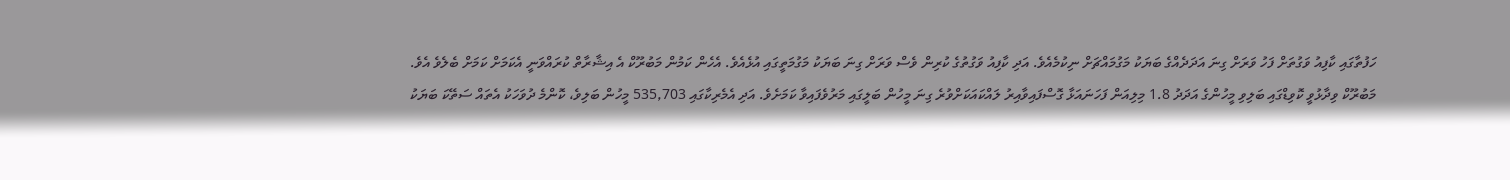ހަފުތާގައި ކާފިއު ވަގުތަށް ފަހު ވަރަށް ގިނަ އަދަދެއްގެ ބަޔަކު މަގުމައްޗަށް ނިކުމެއެވެ. އަދި ކާފިއު ވަގުތުގެ ކުރިން ވެސް ވަރަށް ގިނަ ބަޔަކު މަގުމަތީގައި އުޅެއެވެ. އެހެން ކަމުން މަބުރޫކް އެ އިޝާރާތް ކުރައްވަނީ އެކަމަށް ކަމަށް ބެލެވެ އެވެ.
މަބުރޫކް ވިދާޅުވީ ކޮވިޑްގައި ބަލިވި މީހުންގެ އަދަދު 1.8 މިލިއަން ފަހަނައަޅާ ގޮސްފައިވާއިރު ލައްކައަކަށްވުރެ ގިނަ މީހުން ބަލީގައި މަރުވެފައިވާ ކަމަށެވެ. އަދި އެމެރިކާގައި 535,703 މީހުން ބަލިވެ، ކޮންމެ ދުވަހަކު އެތައް ސަތޭކަ ބަޔަކު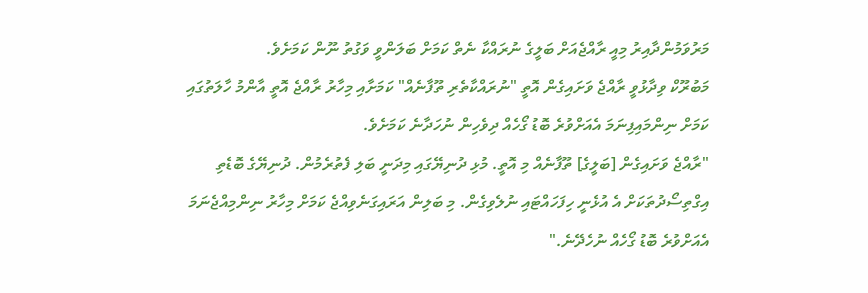މަރުވަމުންދާއިރު މިއީ ރާއްޖެއަށް ބަލީގެ ނުރައްކާ ނެތް ކަމަށް ބަލަންވީ ވަގުތު ނޫން ކަމަށެވެ.
މަބުރޫކް ވިދާޅުވީ ރާއްޖެ ވަށައިގެން އޮތީ "ނުރައްކާތެރި ތޫފާނެއް" ކަމަށާއި މިހާރު ރާއްޖެ އޮތީ އާންމު ހާލަތުގައި ކަމަށް ނިންމައިފިނަމަ އެއަށްވުރެ ބޮޑު ގޯހެއް ދިވެހިން ނުހަދާނެ ކަމަށެވެ.
"ރާއްޖެ ވަށައިގެން [ބަލީގެ] ތޫފާނެއް މި އޮތީ. މުޅި ދުނިޔޭގައި މިދަނީ ބަލި ފެތުރެމުން. ދުނިޔޭގެ ބޮޑެތި އިގްތިސޯދުތަކަށް އެ އުޅެނީ ހިފަހައްޓައި ނުލެވިގެން. މި ބަލިން އަރައިގަނެވިއްޖެ ކަމަށް މިހާރު ނިންމިއްޖެނަމަ އެއަށްވުރެ ބޮޑު ގޯހެއް ނުހެދޭނެ."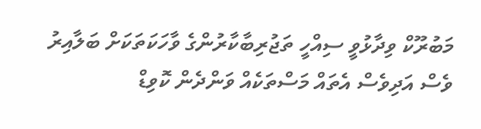މަބުރޫކް ވިދާޅުވީ ސިއްހީ ތަޖުރިބާކާރުންގެ ވާހަކަތަކަށް ބަލާއިރު ވެސް އަދިވެސް އެތައް މަސްތަކެއް ވަންދެން ކޮވިޑް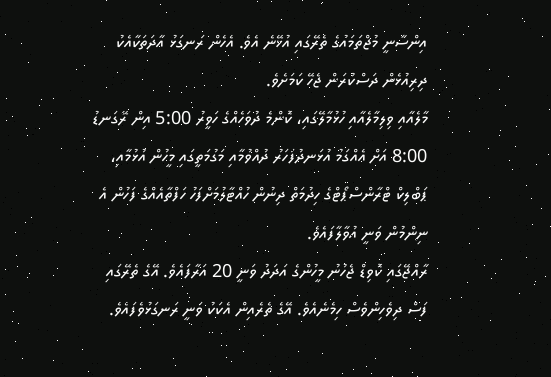އިންސާނީ މުޖްތަމައުގެ ތެރޭގައި އުޅޭނެ އެވެ. އެހެން ރަނގަޅު އާދަތަކާއެކު ދިރިއުޅެން ދަސްކުރަން ޖެހޭ ކަމަށެވެ.
މާލެއާއި ވިލިމާލެއާއި ހުޅުމާލޭގައި، ކޮންމެ ދުވަހެއްގެ ހަވީރު 5:00 އިން ރޭގަނޑު 8:00 އަށް އެއްގަމު އުޅަނދުފަހަރު ދުއްވުމާއި މަގުމަތީގައި މީހުން އުޅުމާއި، ޕަބްލިކް ޓްރާންސްޕޯޓްގެ ހިދުމަތް ދިނުން ހުއްޓާލުމަށްފަހު ހަފްތާއެއްގެ ފަހުން އެ ނިންމުން ވަނީ އުވާލާފައެވެ.
ރާއްޖޭގައި ކޮވިޑް ޖެހުނު މީހުންގެ އަދަދު ވަނީ 20 އަރާފައެވެ. އޭގެ ތެރޭގައި ފަސް ދިވެހިންވެސް ހިމެނެއެވެ. އޭގެ ތެރެއިން އެކަކު ވަނީ ރަނގަޅުވެފައެވެ.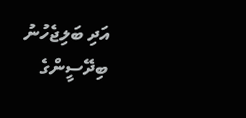އަދި ބަލިޖެހުނު ބިދޭސީންގެ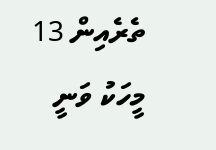ތެރެއިން 13 މީހަކު ވަނީ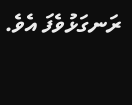ރަނގަޅުވެފަ އެވެ.